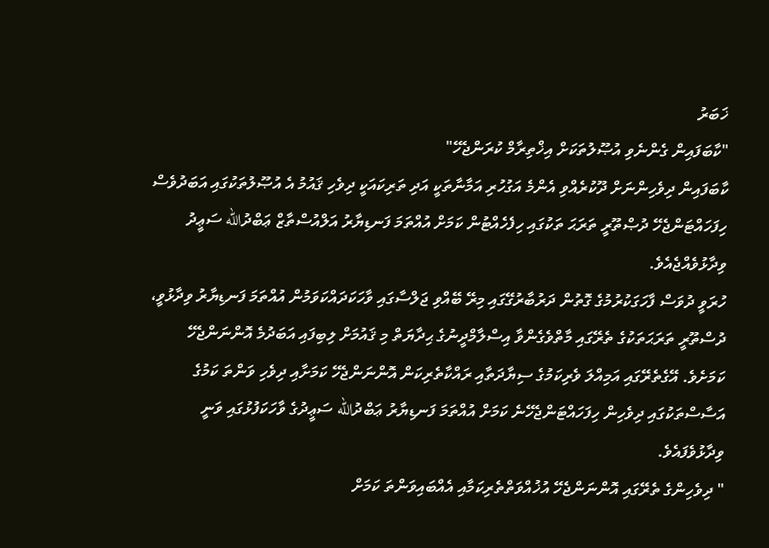ޚަބަރު
"ކާބަފައިން ގެންނެވި އުޞޫލުތަކަށް އިޚްތިރާމް ކުރަންޖެހޭ"
ކާބަފައިން ދިވެހިންނަށް ދޫކުރެއްވި އެންމެ އަގުހުރި އަމާނާތަކީ އަދި ތަރިކައަކީ ދިވެހި ޤައުމު އެ އުޞޫލުތަކުގައި އަބަދުވެސް ހިފަހައްޓަންޖެހޭ ދުޞްތޫރީ ތަރަޙަ ތަކުގައި ހިފެހެއްޓުން ކަމަށް އުއްތަމަ ފަނޑިޔާރު އަލްއުސްތާޒް ޢަބްދުالله ސަޢީދު ވިދާޅުވެއްޖެއެވެ.
ހުރަވީ ދުވަސް ފާހަގަކުރުމުގެ ގޮތުން ދަރުބާރުގޭގައި މިރޭ ބޭއްވި ޖަލްސާގައި ވާހަކަދައްކަވަމުން އުއްތަމަ ފަނޑިޔާރު ވިދާޅުވީ، ދުސްތޫރީ ތަރަޙަތަކުގެ ތެރޭގައި މާތްވެގެންވާ އިސްލާމްދީނުގެ ޙިދާޔަތް މި ޤައުމަށް ލިބިފައި އަބަދުމެ އޮންނަންޖެހޭ ކަމަށެވެ. އޭގެތެރޭގައި އަމިއްލަ ވެރިކަމުގެ ސިޔާދަތާއި ރައްކާތެރިކަން އޮންނަންޖެހޭ ކަމަށާއި ދިވެހި ވަންތަ ކަމުގެ އަސާސްތަކުގައި ދިވެހިން ހިފަހައްޓަންޖެހޭނެ ކަމަށް އުއްތަމަ ފަނޑިޔާރު ޢަބްދުالله ސަޢީދުގެ ވާހަކަފުޅުގައި ވަނީ ވިދާޅުވެފައެވެ.
" ދިވެހިންގެ ތެރޭގައި އޮންނަންޖެހޭ އުޚުއްވަތްތެރިކަމާއި އެއްބައިވަންތަ ކަމަށް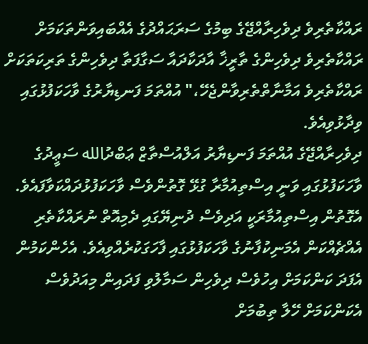ރައްކާތެރިވެ ދިވެހިރާއްޖޭގެ ބިމުގެ ސަރަޙައްދުގެ އެއްބައިވަންތަކަމަށް ރައްކާތެރިވެ ދިވެހިންގެ ތާރީޚާ އާދަކާދައާ ސަގާފަތާ ދިވެހިންގެ ތަރިކަތަކަށް ރައްކާތެރިވެ އަމާނާތްތެރިވާންޖެހޭ،" އުއްތަމަ ފަނޑިޔާރުގެ ވާހަކަފުޅުގައި ވިދާޅުވިއެވެ.
ދިވެހިރާއްޖޭގެ އުއްތަމަ ފަނޑިޔާރު އަލްއުސްތާޒް ޢަބްދުالله ސަޢީދުގެ ވާހަކަފުޅުގައި ވަނީ އިސްތިއުމާރާ ގުޅޭ ގޮތުންވެސް ވާހަކަފުޅުދައްކަވާފައެވެ. އެގޮތުން އިސްތިއުމާރަކީ އަދިވެސް ދުނިޔޭގައި ދެމިއޮތް ނުރައްކާތެރި އެއްޗެއްކަން އެމަނިކުފާނުގެ ވާހަކަފުޅުގައި ފާހަގަކުރެއްވިއެވެ. އެހެންކަމުން އެފަދަ ކަންކަމަށް އިހުވެސް ދިވެހިން ސަމާލުވި ފަދައިން މިއަދުވެސް އެކަންކަމަށް ހޭލާ ތިބުމަށް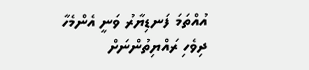އުއްތަމަ ފަނޑިޔާރު ވަނީ އެންމެހާ ދިވެހި ރައްޔިތުންނަށް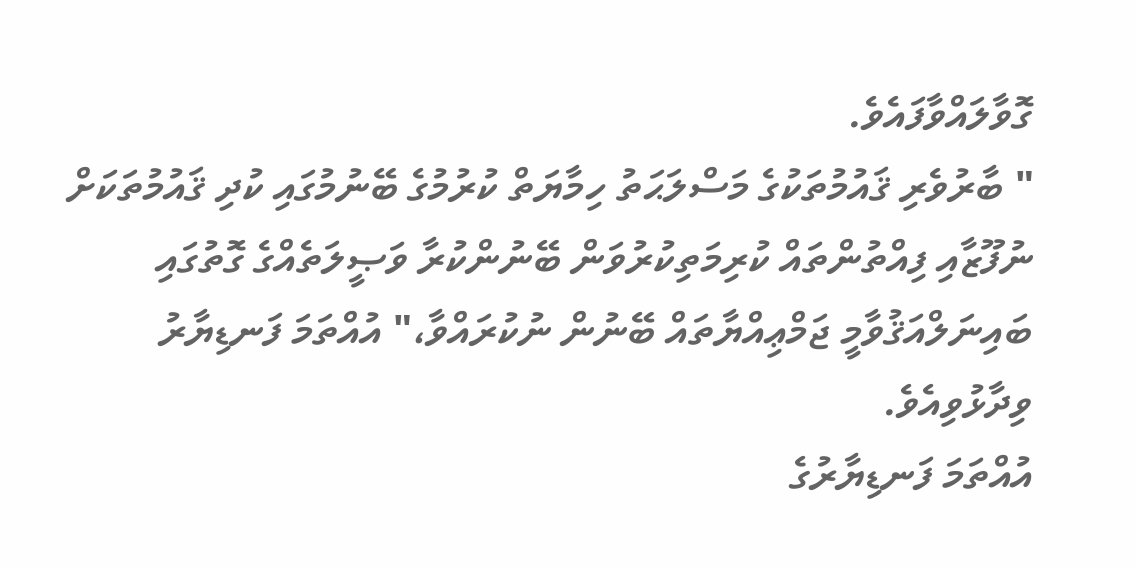ގޮވާލައްވާފައެވެ.
" ބާރުވެރި ޤައުމުތަކުގެ މަސްލަޙަތު ހިމާޔަތް ކުރުމުގެ ބޭނުމުގައި ކުދި ޤައުމުތަކަށް ނުފޫޒާއި ފިއްތުންތައް ކުރިމަތިކުރުވަން ބޭނުންކުރާ ވަޞީލަތެއްގެ ގޮތުގައި ބައިނަލްއަޤުވާމީ ޖަމްޢިއްޔާތައް ބޭނުން ނުކުރައްވާ،" އުއްތަމަ ފަނޑިޔާރު ވިދާޅުވިއެވެ.
އުއްތަމަ ފަނޑިޔާރުގެ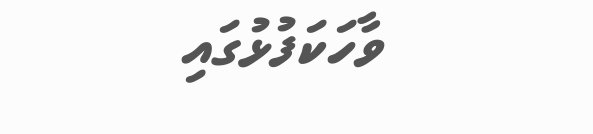ވާހަކަފުޅުގައި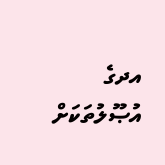އދގެ އުޞޫލުތަކަށް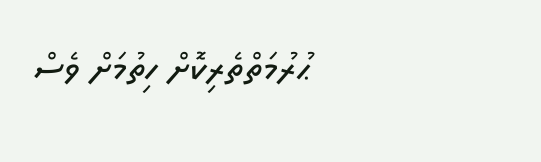ޙުރުމަތްތެރިކޮށް ހިތުމަށް ވެސް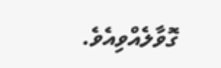ގޮވާލެއްވިއެވެ.